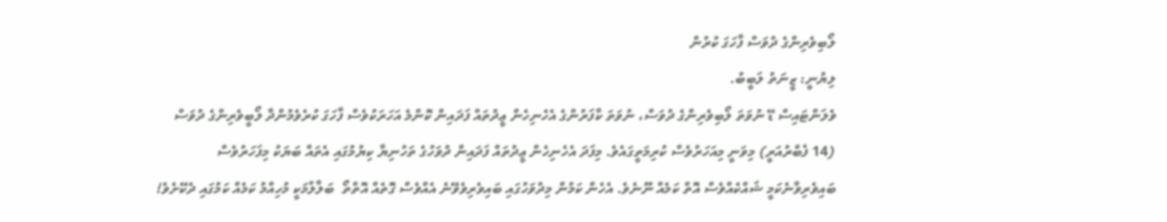ލޯބިވެރިންގެ ދުވަސް ފާހަގަ ކުރުން
ލިޔުނީ: ޒީނަތު ލަބީބު.
ވެލަންޓައިސް ޑޭ ނުވަތަ ލޯބިވެރިންގެ ދުވަސް، ނުވަތަ ކާފަރުންގެ އެހެނިހެން ޢީދުތައް ފަދައިން ކޮންމެ އަހަރަކުވެސް ފާހަގަ ކުރެވެމުންދާ ލޯބީވެރިންގެ ދުވަސް (14 ފެބްރުއަރީ) މިވަނީ މިއަހަރުވެސް ކުރިމަތީގައެވެ. މިފަދަ އެހެނިހެން ޢީދުތައް ފަދައިން ދުވަހުގެ ތަހުނިޔާ ކިޔުމުގައި އެތައް ބަޔަކު މިފަހަރުވެސް ބައިވެރިވާނެކަމީ ޝައްކެއްވެސް އޮތް ކަމެއް ނޫނެވެ. އެހެން ކަމުން މިދުވަހުގައި ބައިވެރިވެވޭނެ އެއްވެސް ގޮތެއް އޮތްތޯ  ބަލާލުމަކީ މުހިއްމު ކަމެއް ކަމުގައި ދެކޭށެވެ!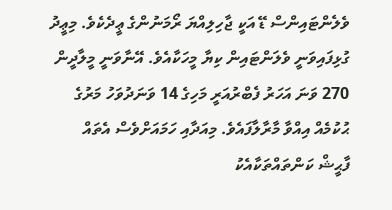ވެލެންޓައިންސް ޑޭ އަކީ ޖާހިލިއްޔަ ރޯމަނުންގެ ޢީދެކެވެ. މިޢީދު ގުޅިފައިވަނީ ވެލަންޓައިން ކިޔާ މީހަކާއެވެ. އޭނާވަނީ މީލާދީން 270 ވަނަ އަހަރު ފެބްރުއަރީ މަހިގެ 14 ވަނަދުވަހު މަރުގެ ޙުކުމެއް އިއްވާ މާރާލާފައެވެ. މިއަދާއި ހަމައަށްވެސް އެތައް ފާޙީޝް ކަންތައްތަކާއެކު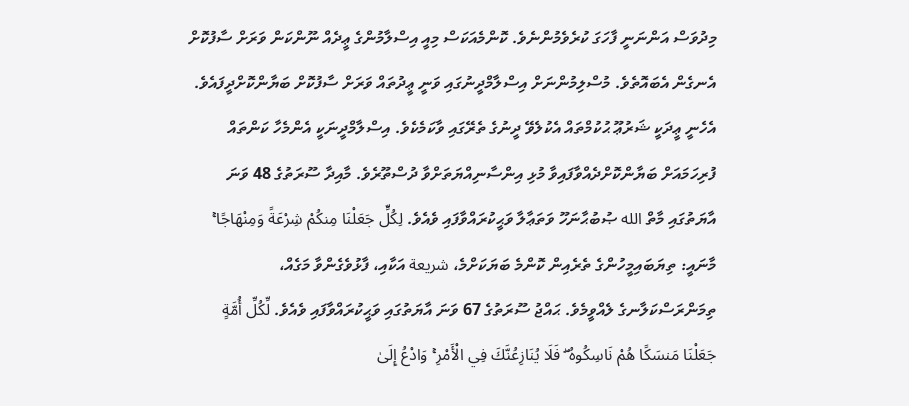މިދުވަސް އަންނަނީ ފާހަގަ ކުރެވެމުންނެވެ. ކޮންމެއަކަސް މިއީ އިސްލާމުންގެ ޢީދެއް ނޫންކަން ވަރަށް ސާފުކޮށް އެނގެން އެބައޮތެވެ. މުސްލިމުންނަށް އިސްލާމްދީނުގައި ވަނީ ޢީދުތައް ވަރަށް ސާފުކޮށް ބަޔާންކޮށްދީފައެވެ. އެހެނީ ޢީދަކީ ޝަރުޢޫ ޙުކުމްތައް އެކުލެވޭ ދީނުގެ ތެރޭގައި ވާކަމެކެވެ. އިސްލާމްދީނަކީ އެންމެހާ ކަންތައް ފުރިހަމައަށް ބަޔާންކޮށްދެއްވާފައިވާ މުޅި އިންސާނިއްޔަތަށްވާ ދުސްތޫރެވެ. މާއިދާ ސޫރަތުގެ 48 ވަނަ އާޔަތުގައި މާތް الله ޞުބުޙާނަހޫ ވަތަޢާލާ ވަޙީކުރައްވާފައި ވެއެވެ. لِكُلٍّ جَعَلْنَا مِنكُمْ شِرْعَةً وَمِنْهَاجًا ۚ މާނައީ: ތިޔަބައިމީހުންގެ ތެރެއިން ކޮންމެ ބަޔަކަށްމެ، شريعة އަކާއި، ފާޅުވެގެންވާ މަގެއް، ތިމަންރަސްކަލާނގެ ލެއްވީމެވެ. ޙައްޖު ސޫރަތުގެ 67 ވަނަ އާޔަތުގައި ވަޙީކުރައްވާފައި ވެއެވެ. لِّكُلِّ أُمَّةٍ جَعَلْنَا مَنسَكًا هُمْ نَاسِكُوهُ ۖ فَلَا يُنَازِعُنَّكَ فِي الْأَمْرِ ۚ وَادْعُ إِلَىٰ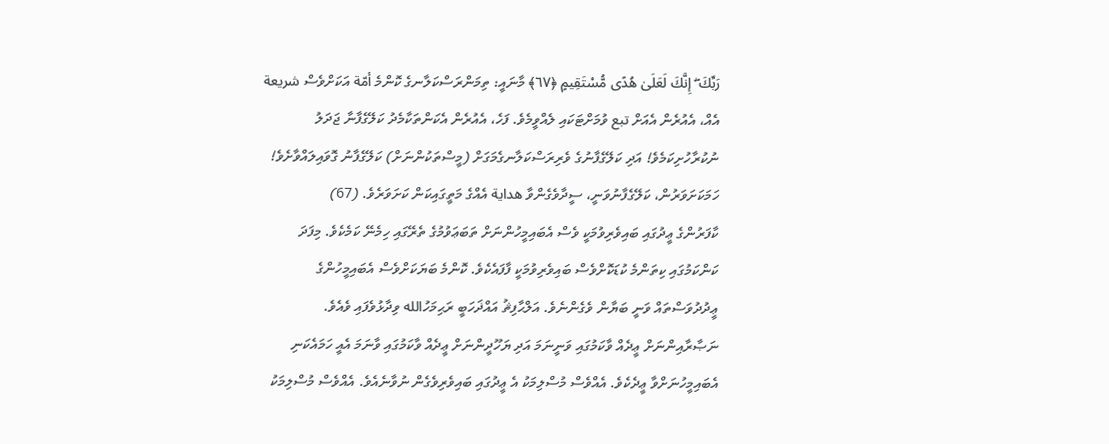رَبِّكَ ۖ إِنَّكَ لَعَلَىٰ هُدًى مُّسْتَقِيمٍ ﴿٦٧﴾ މާނައީ: ތިމަންރަސްކަލާނގެ ކޮންމެ أمّة އަކަށްވެސް شريعة އެއް، އެއުރެން އެއަށް تبع ވުމަށްޓަކައި ލެއްވީމެވެ. ފަހެ، އެއުރެން އެކަންތަކާމެދު ކަލޭގެފާނާ ޖަދަލު ނުކުރާހުށިކަމެވެ! އަދި ކަލޭގެފާނުގެ ވެރިރަސްކަލާނގެމަގަށް (މީސްތަކުންނަށް) ކަލޭގެފާނު ގޮވައިލައްވާށެވެ! ހަމަކަށަވަރުން، ކަލޭގެފާނުވަނީ، ސީދާވެގެންވާ هداية އެއްގެ މަތީގައިކަން ކަށަވަރެވެ. (67)
ކާފަރުންގެ ޢީދުގައި ބައިވެރިވުމަކީ ވެސް އެބައިމީހުންނަށް ތަބަޢަވުމުގެ ތެރޭގައި ހިމެނޭ ކަމެކެވެ. މިފަދަ ކަންކަމުގައި ކިތަންމެ ކުޑަކޮށްވެސް ބައިވެރިވުމަކީ ފާފައެކެވެ. ކޮންމެ ބަޔަކަށްވެސް އެބައިމީހުންގެ ޢީދުދުވަސްތައް ވަނީ ބަޔާން ވެގެންނެވެ. އަލްޙާފިޘު އައްޛަހަބީ ރަޙިމަހުالله ވިދާޅުވެފައި ވެއެވެ. ނަޞާރާއިންނަށް ޢީދެއް ވާކަމުގައި ވަނީނަމަ އަދި ޔަހޫދީންނަށް ޢީދެއް ވާކަމުގައި ވާނަމަ އެއީ ހަމައެކަނި އެބައިމީހުނަށްވާ ޢީދެކެވެ. އެއްވެސް މުސްލިމަކު އެ ޢީދުގައި ބައިވެރިވެގެން ނުވާނެއެވެ. އެއްވެސް މުސްލިމަކު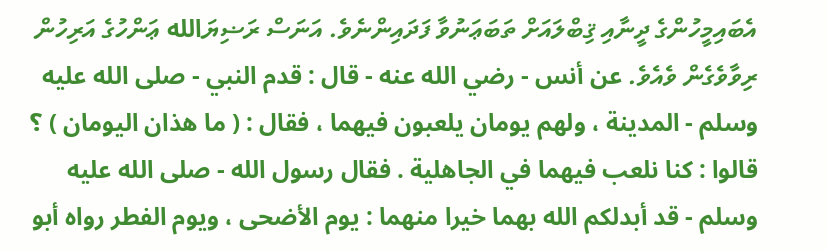އެބައިމީހުންގެ ދީނާއި ޤިބްލައަށް ތަބަޢަނުވާ ފަދައިންނެވެ. އަނަސް ރަޟިޔަالله ޢަންހުގެ އަރިހުން ރިވާވެގެން ވެއެވެ. عن أنس - رضي الله عنه - قال : قدم النبي - صلى الله عليه وسلم - المدينة ، ولهم يومان يلعبون فيهما ، فقال : ( ما هذان اليومان ) ؟ قالوا : كنا نلعب فيهما في الجاهلية . فقال رسول الله - صلى الله عليه وسلم - قد أبدلكم الله بهما خيرا منهما : يوم الأضحى ، ويوم الفطر رواه أبو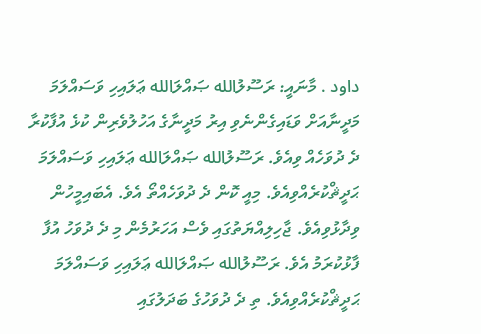داود . މާނައީ: ރަސޫލުالله ޞައްލަالله ޢަލައިހި ވަސައްލަމަ މަދީނާއަށް ވަޑައިގެންނެވި އިރު މަދީނާގެ އަހުލުވެރިން ކުޅެ އުފާކުރާ ދެ ދުވަހެއް ވިއެވެ. ރަސޫލުالله ޞައްލަالله ޢަލައިހި ވަސައްލަމަ ޙަދީޘްކުރެއްވިއެވެ. މިއީ ކޮން ދެ ދުވަހެއްތޯ އެވެ. އެބައިމީހުން ވިދާޅުވިއެވެ. ޖާހިލިއްޔަތުގައި ވެސް އަހަރުމެން މި ދެ ދުވަހު އުފާ ފާޅުކުރަމު އެވެ. ރަސޫލުالله ޞައްލަالله ޢަލައިހި ވަސައްލަމަ ޙަދީޘްކުރެއްވިއެވެ. ތި ދެ ދުވަހުގެ ބަދަލުގައި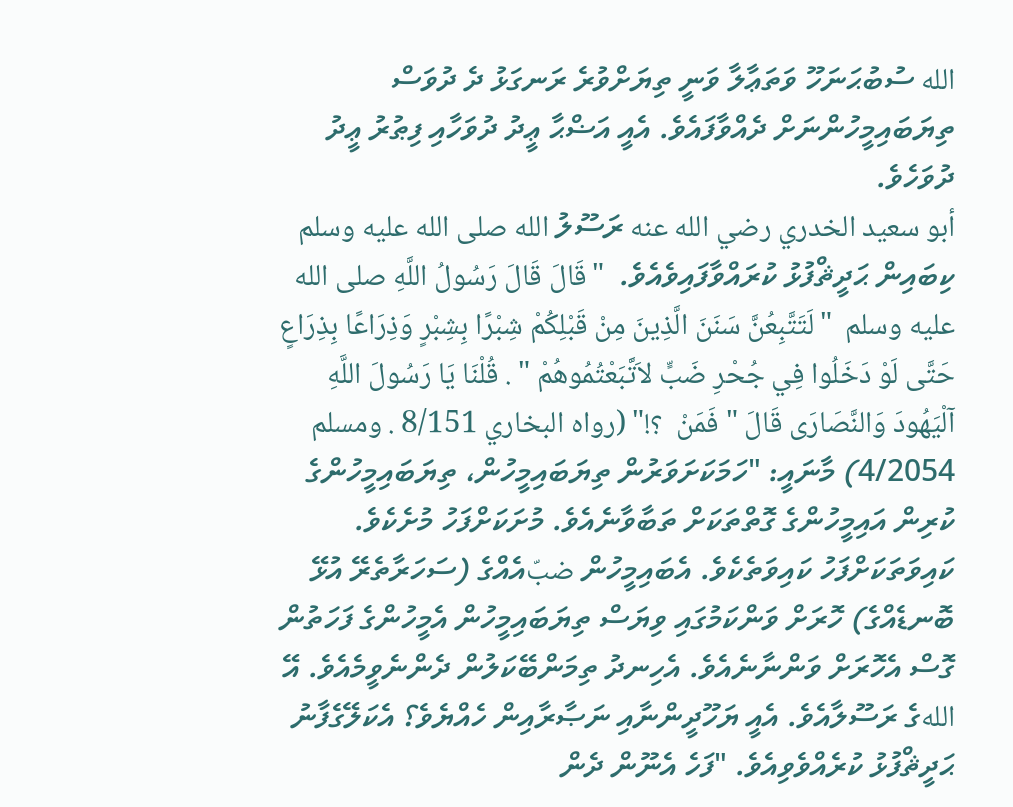الله ސުބުޙަނަހޫ ވަތަޢާލާ ވަނީ ތިޔަށްވުރެ ރަނގަޅު ދެ ދުވަސް ތިޔަބައިމީހުންނަށް ދެއްވާފައެވެ. އެއީ އަޟްޙާ ޢީދު ދުވަހާއި ފިޠުރު ޢީދު ދުވަހެވެ.
أبو سعيد الخدري رضي الله عنه ރަސޫލު الله صلى الله عليه وسلم ކިބައިން ޙަދީޘްފުޅު ކުރައްވާފައިވެއެވެ.  "قَالَ قَالَ رَسُولُ اللَّهِ صلى الله عليه وسلم  "لَتَتَّبِعُنَّ سَنَنَ الَّذِينَ مِنْ قَبْلِكُمْ شِبْرًا بِشِبْرٍ وَذِرَاعًا بِذِرَاعٍ حَتَّى لَوْ دَخَلُوا فِي جُحْرِ ضَبٍّ لاَتَّبَعْتُمُوهُمْ " . قُلْنَا يَا رَسُولَ اللَّهِ آلْيَهُودَ وَالنَّصَارَى قَالَ " فَمَنْ  ؟!" (رواه البخاري 8/151 . ومسلم 4/2054) މާނައީ: "ހަމަކަށަވަރުން ތިޔަބައިމީހުން، ތިޔަބައިމީހުންގެ ކުރިން އައިމީހުންގެ ގޮތްތަކަށް ތަބާވާނެއެވެ. މުށަކަށްފަހު މުށެކެވެ. ކައިވަތަކަށްފަހު ކައިވަތެކެވެ. އެބައިމީހުން ضبّއެއްގެ (ސަހަރާތެރޭ އުޅޭ ބޮނޑެއްގެ) ހޮރަށް ވަންކަމުގައި ވިޔަސް ތިޔަބައިމީހުން އެމީހުންގެ ފަހަތުން ގޮސް އެހޮރަށް ވަންނާނެއެވެ. އެހިނދު ތިމަންބޭކަލުން ދެންނެވީމެއެވެ. އޭ اللهގެ ރަސޫލާއެވެ. އެއީ ޔަހޫދީންނާއި ނަޞާރާއިން ހެއްޔެވެ؟ އެކަލޭގެފާނު ޙަދީޘްފުޅު ކުރެއްވެވިއެވެ. "ފަހެ އެނޫން ދެން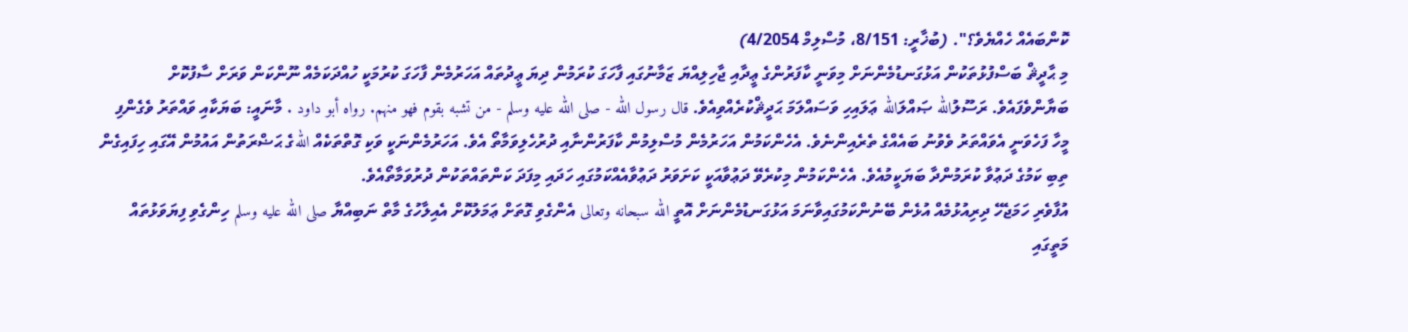ކޮންބައެއް ހެއްޔެވެ؟". (ބުޚާރީ: 8/151، މުސްލިމް 4/2054)
މި ޙާދީޘް ބަސްފުޅުތަކުން އަޅުގަނޑުމެންނަށް މިވަނީ ކާފަރުންގެ ޢީދާއި ޖާހިލިއްޔަ ޒަމާނުގައި ފާހަގަ ކުރަމުން ދިޔަ ޢީދުތައް އަހަރުމެން ފާހަގަ ކުރުމަކީ ހުއްދަކަމެއް ނޫންކަން ވަރަށް ސާފުކޮށް ބަޔާންވެފައެވެ. ރަސޫލުالله ޞައްލަالله ޢަލައިހި ވަސައްލަމަ ޙަދީޘްކުރެއްވިއެވެ. قال رسول الله - صلى الله عليه وسلم - من تشبه بقوم فهو منهم. رواه أبو داود . މާނައީ: ބަޔަކާއި ވައްތަރު ވެގެންފި މީހާ ފަހެވަނީ އެވައްތަރު ވެވުނު ބައެއްގެ ތެރެއިންނެވެ. އެހެންކަމުން އަހަރުމެން މުސްލިމުން ކާފަރުންނާއި ދުރުހެލިވަމާތޯ އެވެ. އަހަރުމެންނަކީ ވަކި ގޮތްތަކެއް اللهގެ ޙަޟްރަތުން އައުމުން އޭގައި ހިފައިގެން ތިބި ކަމުގެ ދަޢުވާ ކުރަމުންދާ ބަޔަކީމުއެވެ. އެހެންކަމުން މިކުރެވޭ ދަޢުވާއަކީ ކަށަވަރު ދަޢުވާއެއްކަމުގައި ހަދައި މިފަދަ ކަންތައްތަކުން ދުރުވަމާތޯއެވެ.
އުފާވެރި ހަމަޖެހޭ ދިރިއުޅުމެއް އުޅެން ބޭނުންކަމުގައިވާނަމަ އަޅުގަނޑުމެންނަށް އޮތީ الله سبحانه وتعالى އެންގެވި ގޮތަށް ޢަމަލުކޮށް އެއިލާހުގެ މާތް ނަބިއްޔާ صلى الله عليه وسلم ހިންގެވި ފިޔަވަޅުތައް މަތީގައި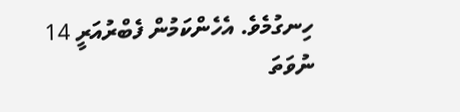ހިނގުމެވެ. އެހެންކަމުން ފެބްރުއަރީ 14 ނުވަތަ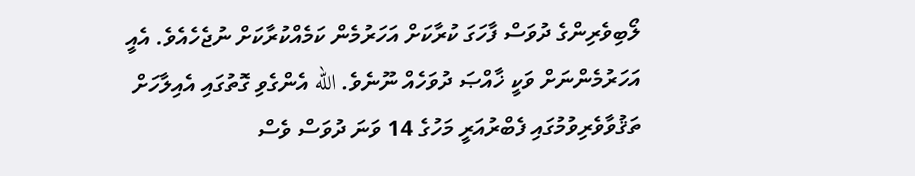ލޯބިވެރިންގެ ދުވަސް ފާހަގަ ކުރާކަށް އަހަރުމެން ކަމެއްކުރާކަށް ނުޖެހެއެވެ. އެއީ އަހަރުމެންނަށް ވަކީ ޚާއްޞަ ދުވަހެއް ނޫނެވެ. الله އެންގެވި ގޮތުގައި އެއިލާހަށް ތަޤުވާވެރިވުމުގައި ފެބްރުއަރީ މަހުގެ 14 ވަނަ ދުވަސް ވެސް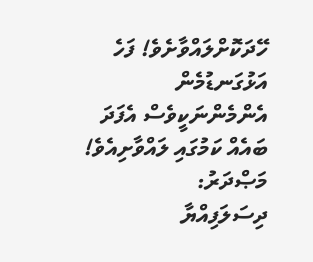ހޭދަކޮށްލައްވާށެވެ! ފަހެ އަޅުގަނޑުމެން އެންމެންނަކީވެސް އެފަދަ ބައެއް ކަމުގައި ލައްވާށިއެވެ!
މަޞްދަރު:
ދިސަލަފިއްޔާ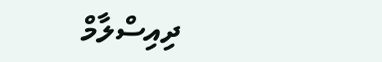ދިއިސްލާމް